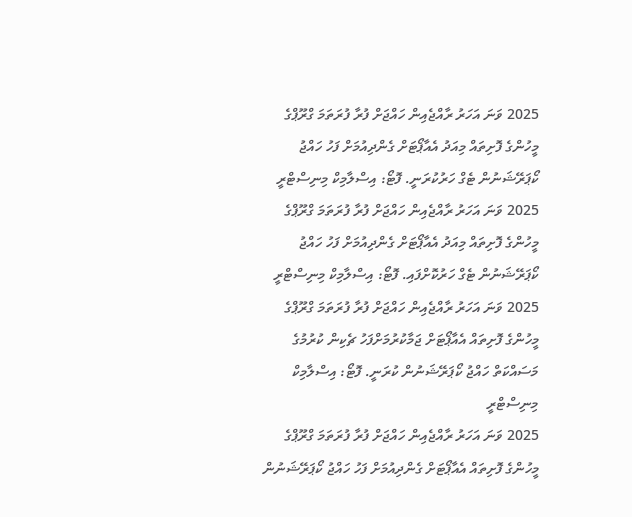2025 ވަނަ އަހަރު ރާއްޖެއިން ހައްޖަށް ފުރާ ފުރަތަމަ ގްރޫޕްގެ މީހުންގެ ފޮށިތައް މިއަދު އެއާޕޯޓަށް ގެންދިއުމަށް ފަހު ހައްޖު ކޯޕަރޭޝަނުން ޓެގް ހަރުކުރަނީ. ފޮޓޯ: އިސްލާމިކް މިނިސްޓްރީ
2025 ވަނަ އަހަރު ރާއްޖެއިން ހައްޖަށް ފުރާ ފުރަތަމަ ގްރޫޕްގެ މީހުންގެ ފޮށިތައް މިއަދު އެއާޕޯޓަށް ގެންދިއުމަށް ފަހު ހައްޖު ކޯޕަރޭޝަނުން ޓެގް ހަރުކޮށްފައި. ފޮޓޯ: އިސްލާމިކް މިނިސްޓްރީ
2025 ވަނަ އަހަރު ރާއްޖެއިން ހައްޖަށް ފުރާ ފުރަތަމަ ގްރޫޕްގެ މީހުންގެ ފޮށިތައް އެއާޕޯޓަށް ޖަމާކުރުމަށްފަހު ޗެކިން ކުރުމުގެ މަސައްކަތް ހައްޖު ކޯޕަރޭޝަނުން ކުރަނީ. ފޮޓޯ: އިސްލާމިކް މިނިސްޓްރީ
2025 ވަނަ އަހަރު ރާއްޖެއިން ހައްޖަށް ފުރާ ފުރަތަމަ ގްރޫޕްގެ މީހުންގެ ފޮށިތައް އެއާޕޯޓަށް ގެންދިއުމަށް ފަހު ހައްޖު ކޯޕަރޭޝަނުން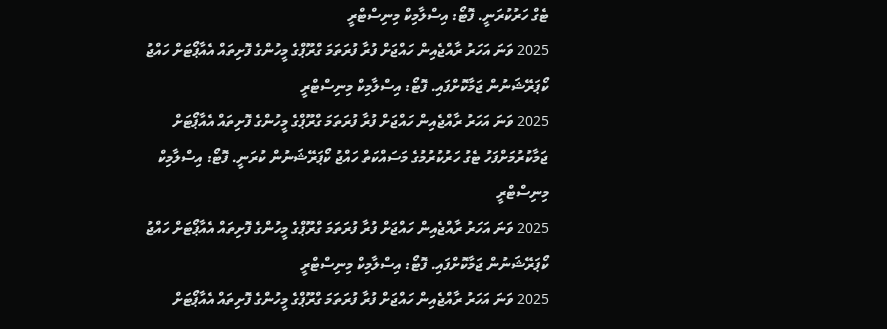ޓެގް ހަރުކުރަނީ. ފޮޓޯ: އިސްލާމިކް މިނިސްޓްރީ
2025 ވަނަ އަހަރު ރާއްޖެއިން ހައްޖަށް ފުރާ ފުރަތަމަ ގްރޫޕްގެ މީހުންގެ ފޮށިތައް އެއާޕޯޓަށް ހައްޖު ކޯޕަރޭޝަނުން ޖަމާކޮށްފައި. ފޮޓޯ: އިސްލާމިކް މިނިސްޓްރީ
2025 ވަނަ އަހަރު ރާއްޖެއިން ހައްޖަށް ފުރާ ފުރަތަމަ ގްރޫޕްގެ މީހުންގެ ފޮށިތައް އެއާޕޯޓަށް ޖަމާކުރުމަށްފަހު ޓެގު ހަރުކުރުމުގެ މަސައްކަތް ހައްޖު ކޯޕަރޭޝަނުން ކުރަނީ. ފޮޓޯ: އިސްލާމިކް މިނިސްޓްރީ
2025 ވަނަ އަހަރު ރާއްޖެއިން ހައްޖަށް ފުރާ ފުރަތަމަ ގްރޫޕްގެ މީހުންގެ ފޮށިތައް އެއާޕޯޓަށް ހައްޖު ކޯޕަރޭޝަނުން ޖަމާކޮށްފައި. ފޮޓޯ: އިސްލާމިކް މިނިސްޓްރީ
2025 ވަނަ އަހަރު ރާއްޖެއިން ހައްޖަށް ފުރާ ފުރަތަމަ ގްރޫޕްގެ މީހުންގެ ފޮށިތައް އެއާޕޯޓަށް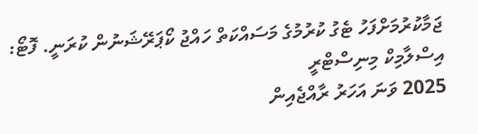ޖަމާކުރުމަށްފަހު ޓެގު ކުރުމުގެ މަސައްކަތް ހައްޖު ކޯޕަރޭޝަނުން ކުރަނީ. ފޮޓޯ: އިސްލާމިކް މިނިސްޓްރީ
2025 ވަނަ އަހަރު ރާއްޖެއިން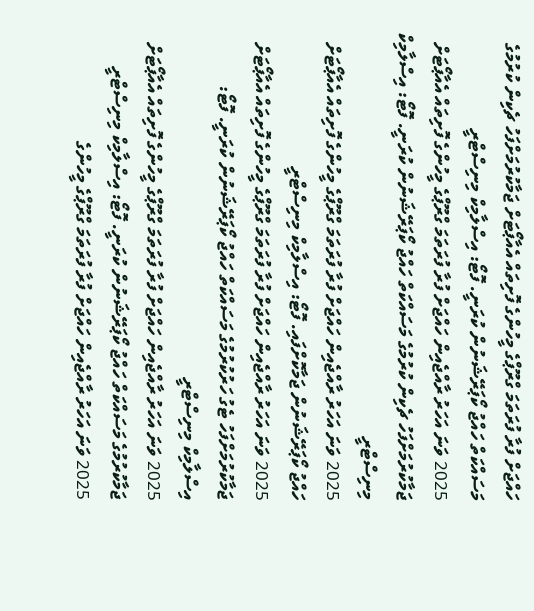ހައްޖަށް ފުރާ ފުރަތަމަ ގްރޫޕްގެ މީހުންގެ ފޮށިތައް އެއާޕޯޓަށް ޖަމާކުރުމަށްފަހު ޗެކިން ކުރުމުގެ މަސައްކަތް ހައްޖު ކޯޕަރޭޝަނުން ކުރަނީ. ފޮޓޯ: އިސްލާމިކް މިނިސްޓްރީ
2025 ވަނަ އަހަރު ރާއްޖެއިން ހައްޖަށް ފުރާ ފުރަތަމަ ގްރޫޕްގެ މީހުންގެ ފޮށިތައް އެއާޕޯޓަށް ޖަމާކުރުމަށްފަހު ޗެކިން ކުރުމުގެ މަސައްކަތް ހައްޖު ކޯޕަރޭޝަނުން ކުރަނީ. ފޮޓޯ: އިސްލާމިކް މިނިސްޓްރީ
2025 ވަނަ އަހަރު ރާއްޖެއިން ހައްޖަށް ފުރާ ފުރަތަމަ ގްރޫޕްގެ މީހުންގެ ފޮށިތައް އެއާޕޯޓަށް ހައްޖު ކޯޕަރޭޝަނުން ޖަމާކޮށްފައި. ފޮޓޯ: އިސްލާމިކް މިނިސްޓްރީ
2025 ވަނަ އަހަރު ރާއްޖެއިން ހައްޖަށް ފުރާ ފުރަތަމަ ގްރޫޕްގެ މީހުންގެ ފޮށިތައް އެއާޕޯޓަށް ޖަމާކުރުމަށްފަހު ޓެގު ހަރުކުރުމުގެ މަސައްކަތް ހައްޖު ކޯޕަރޭޝަނުން ކުރަނީ. ފޮޓޯ: އިސްލާމިކް މިނިސްޓްރީ
2025 ވަނަ އަހަރު ރާއްޖެއިން ހައްޖަށް ފުރާ ފުރަތަމަ ގްރޫޕްގެ މީހުންގެ ފޮށިތައް އެއާޕޯޓަށް ޖަމާކުރުމުގެ މަސައްކަތް ހައްޖު ކޯޕަރޭޝަނުން ކުރަނީ. ފޮޓޯ: އިސްލާމިކް މިނިސްޓްރީ
2025 ވަނަ އަހަރު ރާއްޖެއިން ހައްޖަށް ފުރާ ފުރަތަމަ ގްރޫޕްގެ މީހުންގެ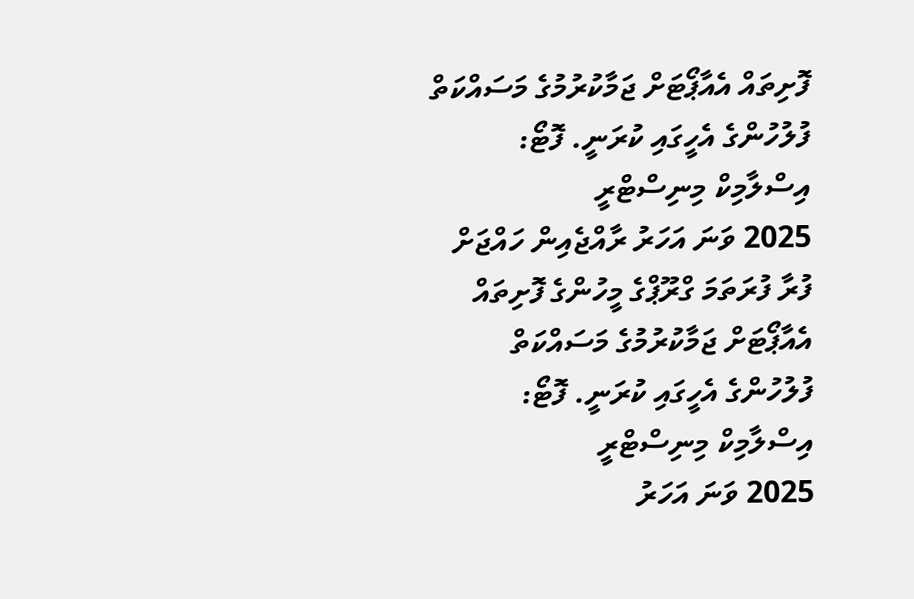ފޮށިތައް އެއާޕޯޓަށް ޖަމާކުރުމުގެ މަސައްކަތް ފުލުހުންގެ އެހީގައި ކުރަނީ. ފޮޓޯ: އިސްލާމިކް މިނިސްޓްރީ
2025 ވަނަ އަހަރު ރާއްޖެއިން ހައްޖަށް ފުރާ ފުރަތަމަ ގްރޫޕްގެ މީހުންގެ ފޮށިތައް އެއާޕޯޓަށް ޖަމާކުރުމުގެ މަސައްކަތް ފުލުހުންގެ އެހީގައި ކުރަނީ. ފޮޓޯ: އިސްލާމިކް މިނިސްޓްރީ
2025 ވަނަ އަހަރު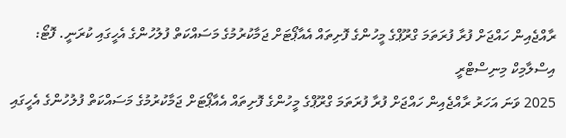ރާއްޖެއިން ހައްޖަށް ފުރާ ފުރަތަމަ ގްރޫޕްގެ މީހުންގެ ފޮށިތައް އެއާޕޯޓަށް ޖަމާކުރުމުގެ މަސައްކަތް ފުލުހުންގެ އެހީގައި ކުރަނީ. ފޮޓޯ: އިސްލާމިކް މިނިސްޓްރީ
2025 ވަނަ އަހަރު ރާއްޖެއިން ހައްޖަށް ފުރާ ފުރަތަމަ ގްރޫޕްގެ މީހުންގެ ފޮށިތައް އެއާޕޯޓަށް ޖަމާކުރުމުގެ މަސައްކަތް ފުލުހުންގެ އެހީގައި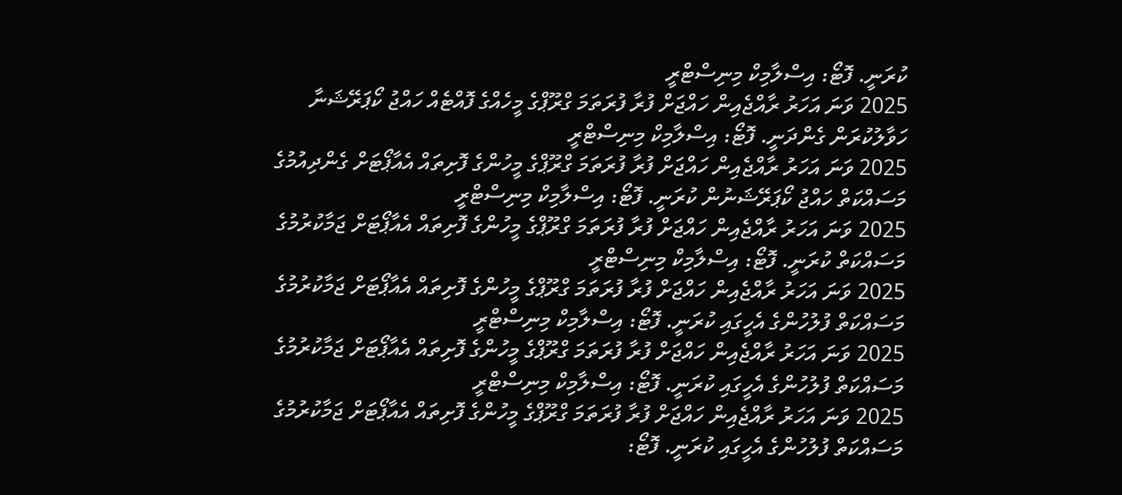ކުރަނީ. ފޮޓޯ: އިސްލާމިކް މިނިސްޓްރީ
2025 ވަނަ އަހަރު ރާއްޖެއިން ހައްޖަށް ފުރާ ފުރަތަމަ ގްރޫޕްގެ މީހެއްގެ ފޮއްޓެއް ހައްޖު ކޯޕަރޭޝަނާ ހަވާލުކުރަން ގެންދަނީ. ފޮޓޯ: އިސްލާމިކް މިނިސްޓްރީ
2025 ވަނަ އަހަރު ރާއްޖެއިން ހައްޖަށް ފުރާ ފުރަތަމަ ގްރޫޕްގެ މީހުންގެ ފޮށިތައް އެއާޕޯޓަށް ގެންދިއުމުގެ މަސައްކަތް ހައްޖު ކޯޕަރޭޝަނުން ކުރަނީ. ފޮޓޯ: އިސްލާމިކް މިނިސްޓްރީ
2025 ވަނަ އަހަރު ރާއްޖެއިން ހައްޖަށް ފުރާ ފުރަތަމަ ގްރޫޕްގެ މީހުންގެ ފޮށިތައް އެއާޕޯޓަށް ޖަމާކުރުމުގެ މަސައްކަތް ކުރަނީ. ފޮޓޯ: އިސްލާމިކް މިނިސްޓްރީ
2025 ވަނަ އަހަރު ރާއްޖެއިން ހައްޖަށް ފުރާ ފުރަތަމަ ގްރޫޕްގެ މީހުންގެ ފޮށިތައް އެއާޕޯޓަށް ޖަމާކުރުމުގެ މަސައްކަތް ފުލުހުންގެ އެހީގައި ކުރަނީ. ފޮޓޯ: އިސްލާމިކް މިނިސްޓްރީ
2025 ވަނަ އަހަރު ރާއްޖެއިން ހައްޖަށް ފުރާ ފުރަތަމަ ގްރޫޕްގެ މީހުންގެ ފޮށިތައް އެއާޕޯޓަށް ޖަމާކުރުމުގެ މަސައްކަތް ފުލުހުންގެ އެހީގައި ކުރަނީ. ފޮޓޯ: އިސްލާމިކް މިނިސްޓްރީ
2025 ވަނަ އަހަރު ރާއްޖެއިން ހައްޖަށް ފުރާ ފުރަތަމަ ގްރޫޕްގެ މީހުންގެ ފޮށިތައް އެއާޕޯޓަށް ޖަމާކުރުމުގެ މަސައްކަތް ފުލުހުންގެ އެހީގައި ކުރަނީ. ފޮޓޯ: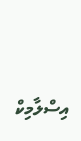އިސްލާމިކް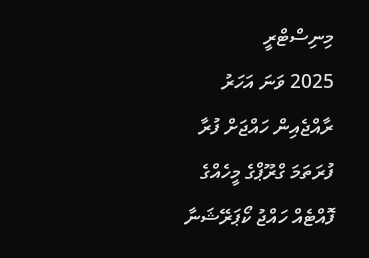މިނިސްޓްރީ
2025 ވަނަ އަހަރު ރާއްޖެއިން ހައްޖަށް ފުރާ ފުރަތަމަ ގްރޫޕްގެ މީހެއްގެ ފޮއްޓެއް ހައްޖު ކޯޕަރޭޝަނާ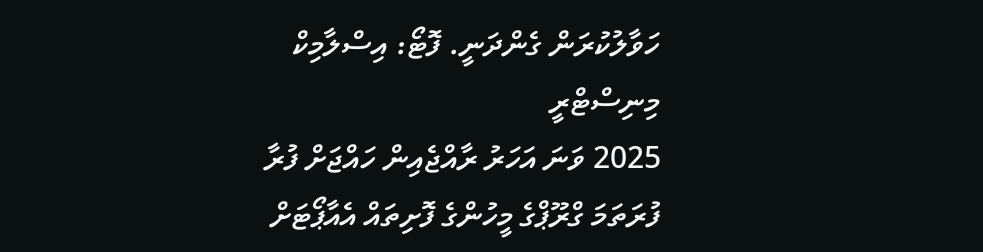ހަވާލުކުރަން ގެންދަނީ. ފޮޓޯ: އިސްލާމިކް މިނިސްޓްރީ
2025 ވަނަ އަހަރު ރާއްޖެއިން ހައްޖަށް ފުރާ ފުރަތަމަ ގްރޫޕްގެ މީހުންގެ ފޮށިތައް އެއާޕޯޓަށް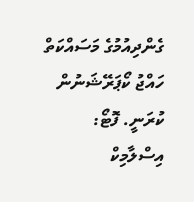ގެންދިއުމުގެ މަސައްކަތް ހައްޖު ކޯޕަރޭޝަނުން ކުރަނީ. ފޮޓޯ: އިސްލާމިކް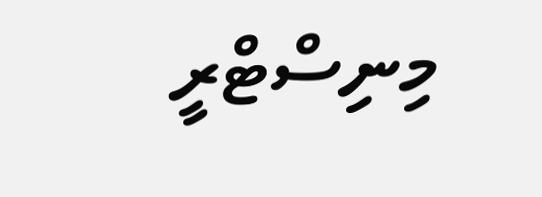މިނިސްޓްރީ